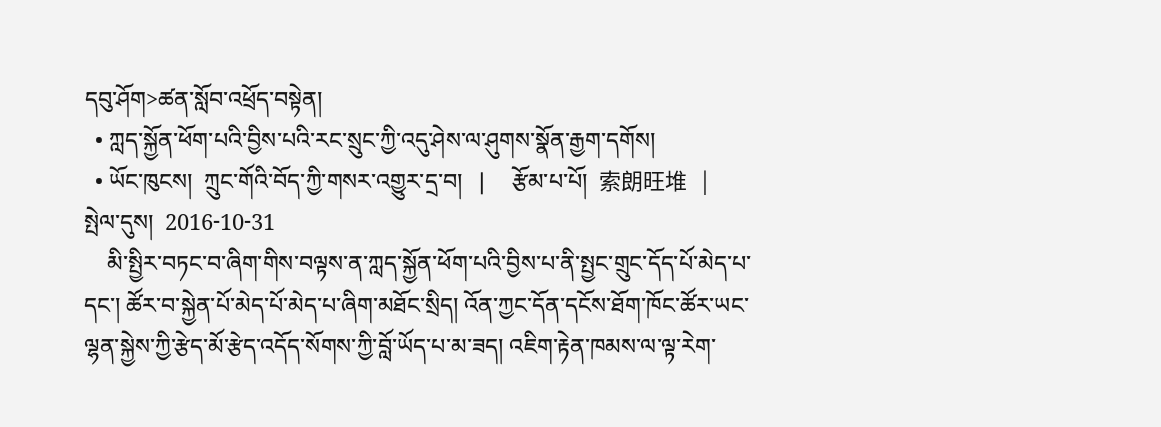དབུ་ཤོག>ཚན་སློབ་འཕྲོད་བསྟེན།
  • ཀླད་སྐྱོན་ཕོག་པའི་བྱིས་པའི་རང་སྲུང་ཀྱི་འདུ་ཤེས་ལ་ཤུགས་སྣོན་རྒྱག་དགོས།
  • ཡོང་ཁུངས།  ཀྲུང་གོའི་བོད་ཀྱི་གསར་འགྱུར་དྲ་བ།   |     རྩོམ་པ་པོ།  索朗旺堆   |     སྤེལ་དུས།  2016-10-31
    མི་སྤྱིར་བཏང་བ་ཞིག་གིས་བལྟས་ན་ཀླད་སྐྱོན་ཕོག་པའི་བྱིས་པ་ནི་སྤྱང་གྲུང་དོད་པོ་མེད་པ་དང་། ཚོར་བ་སྐྱེན་པོ་མེད་པོ་མེད་པ་ཞིག་མཐོང་སྲིད། འོན་ཀྱང་དོན་དངོས་ཐོག་ཁོང་ཚོར་ཡང་ལྷན་སྐྱེས་ཀྱི་རྩེད་མོ་རྩེད་འདོད་སོགས་ཀྱི་བློ་ཡོད་པ་མ་ཟད། འཇིག་རྟེན་ཁམས་ལ་ལྟ་རེག་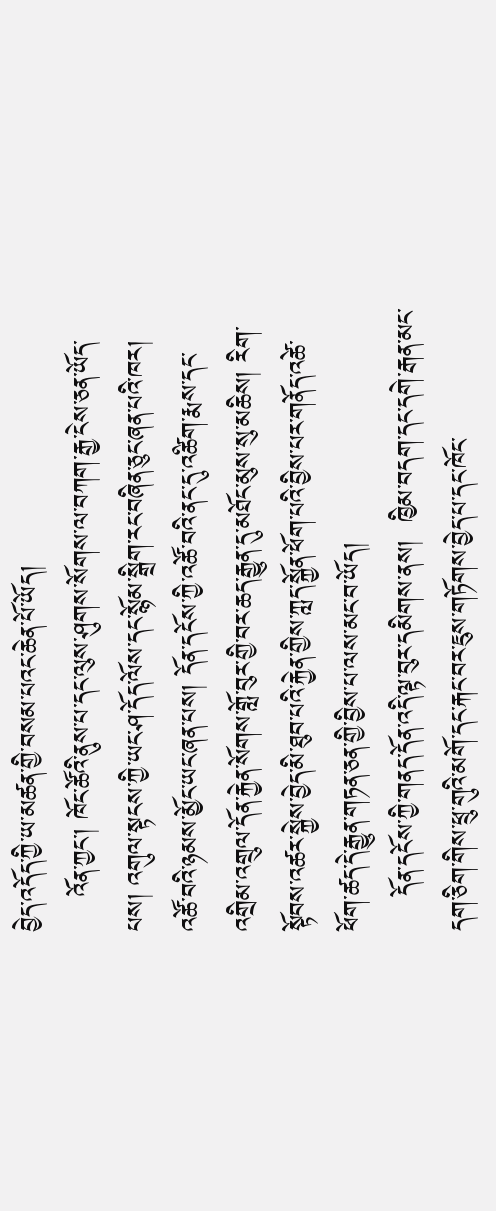བྱེད་འདོད་ཀྱི་ཡ་མཚན་གྱི་བསམ་པའང་ཆེན་པོ་ཡོད།
    འོན་ཀྱང་། ཁོང་ཚོའི་ནུས་པ་དང་ལུས་ཤུགས་སོགས་ལ་བཀག་རྒྱ་ངེས་ཅན་ཡོད་པས། འགུལ་སྟངས་ཀྱི་ཡང་ཤ་དོད་ལོས་དང་སྙོམ་སྒྲིག་རང་བཞིན་ཅུང་ཞན་པའི་ཁར། འཚོ་བའི་ཉམས་མྱོང་ཡང་ཞན་པས། དོན་དངོས་ཀྱི་འཚོ་བའི་ནང་དུ་འཚིག་རྨས་དང་འགྲིམ་འགྲུལ་དོན་རྐྱེན་སོགས་གློ་བུར་གྱི་བར་ཆད་རྒྱུན་དུ་མཐོང་མུས་སུ་མཆིས། རིག་སྟོབས་འཚར་སྐྱེས་བྱེད་མི་ཐུབ་པའི་རྐྱེན་གྱིས་ཀླད་སྐྱོན་ཕོག་པའི་བྱིས་པར་གནོད་འཚེ་ཕོག་ཚད་དེ་རྒྱུན་གཏན་ཅན་གྱི་བྱིས་པ་ལས་མང་བ་ཡོད།
    དོན་དངོས་ཀྱི་གནད་དོན་འདི་ལྟ་བུར་དམིགས་ནས།  ཁྱིམ་བདག་དང་དགེ་རྒན་མང་དག་ཅིག་གིས་ཕྲུ་གུའི་མགོ་དང་རྐང་བར་ཇུས་གཏོགས་བྱེད་པ་དང་ཁོང་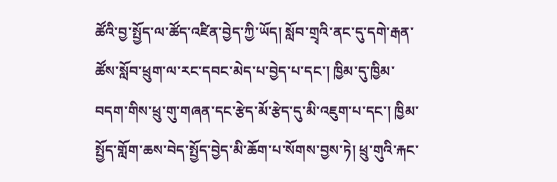ཚོའི་བྱ་སྤྱོད་ལ་ཚོད་འཛིན་བྱེད་ཀྱི་ཡོད། སློབ་གྲྭའི་ནང་དུ་དགེ་རྒན་ཚོས་སློབ་ཕྲུག་ལ་རང་དབང་མེད་པ་བྱེད་པ་དང་། ཁྱིམ་དུ་ཁྱིམ་བདག་གིས་ཕྲུ་གུ་གཞན་དང་རྩེད་མོ་རྩེད་དུ་མི་འཇུག་པ་དང་། ཁྱིམ་སྤྱོད་གློག་ཆས་བེད་སྤྱོད་བྱེད་མི་ཆོག་པ་སོགས་བྱས་ཏེ། ཕྲུ་གུའི་རྐང་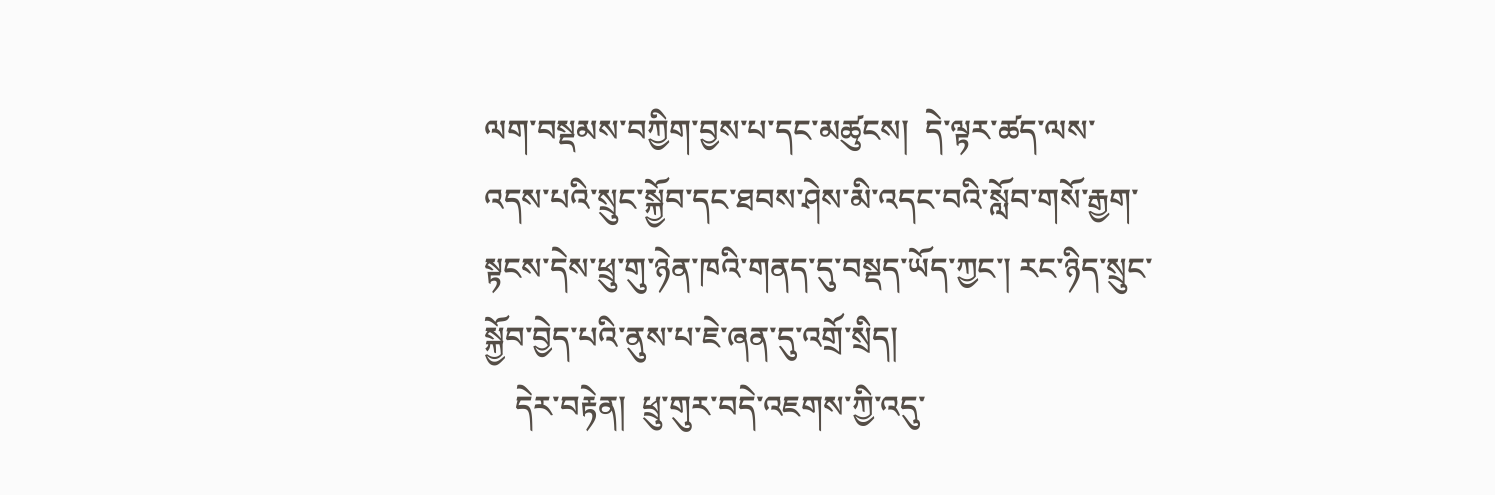ལག་བསྡམས་བཀྱིག་བྱས་པ་དང་མཚུངས།  དེ་ལྟར་ཚད་ལས་འདས་པའི་སྲུང་སྐྱོབ་དང་ཐབས་ཤེས་མི་འདང་བའི་སློབ་གསོ་རྒྱག་སྟངས་དེས་ཕྲུ་གུ་ཉེན་ཁའི་གནད་དུ་བསྡད་ཡོད་ཀྱང་། རང་ཉིད་སྲུང་སྐྱོབ་བྱེད་པའི་ནུས་པ་ཇེ་ཞན་དུ་འགྲོ་སྲིད།
    དེར་བརྟེན།  ཕྲུ་གུར་བདེ་འཇགས་ཀྱི་འདུ་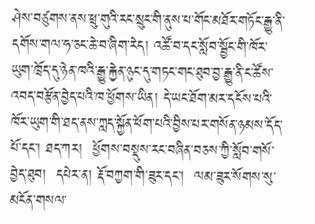ཤེས་བཙུགས་ནས་ཕྲུ་གུའི་རང་སྲུང་གི་ནུས་པ་གོང་མཐོར་གཏོང་རྒྱུ་ནི་དགོས་གལ་ཧ་ཅང་ཆེ་བ་ཞིག་རེད། འཚོ་བ་དང་སློབ་སྦྱོང་གི་ཁོར་ཡུག་ཁྲོད་དུ་ཉེན་ཁའི་རྒྱུ་རྐྱེན་ཉུང་དུ་གཏང་གང་ཐུབ་བྱ་རྒྱུ་ནི་ང་ཚོས་འབད་བརྩོན་བྱེད་པའི་ཁ་ཕྱོགས་ཡིན། དེ་ཡང་ཐོག་མར་དངོས་པའི་ཁོར་ཡུག་གི་ཐད་ནས་ཀླད་སྐྱོན་ཕོག་པའི་བྱིས་པར་གསོན་ཉམས་དོད་པོ་དང་། ཐད་ཀར།  ཕྱོགས་བསྡུས་རང་བཞིན་བཅས་ཀྱི་སློབ་གསོ་བྱེད་ཐུབ།  དཔེར་ན། རྡོ་བཀྱག་གི་ཟུར་དང་།  ལམ་ཟུར་སོགས་སུ་མངོན་གསལ་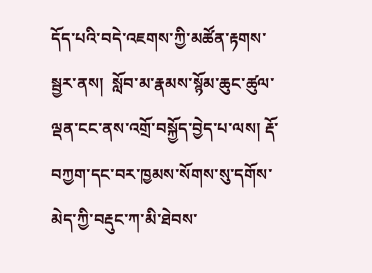དོད་པའི་བདེ་འཇགས་ཀྱི་མཚོན་རྟགས་སྦྱར་ནས།  སློབ་མ་རྣམས་སྙོམ་ཆུང་ཚུལ་ལྡན་ངང་ནས་འགྲོ་བསྐྱོད་བྱེད་པ་ལས། རྡོ་བཀྱག་དང་བར་ཁྱམས་སོགས་སུ་དགོས་མེད་ཀྱི་བརྡུང་ཀ་མི་ཐེབས་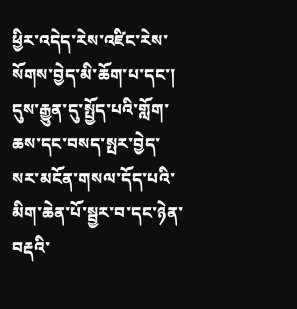ཕྱིར་འདེད་རེས་འཛིང་རེས་སོགས་བྱེད་མི་ཆོག་པ་དང་། དུས་རྒྱུན་དུ་སྤྱོད་པའི་གློག་ཆས་དང་བསད་སྤར་བྱེད་སར་མངོན་གསལ་དོད་པའི་མིག་ཆེན་པོ་སྦྱར་བ་དང་ཉེན་བརྡའི་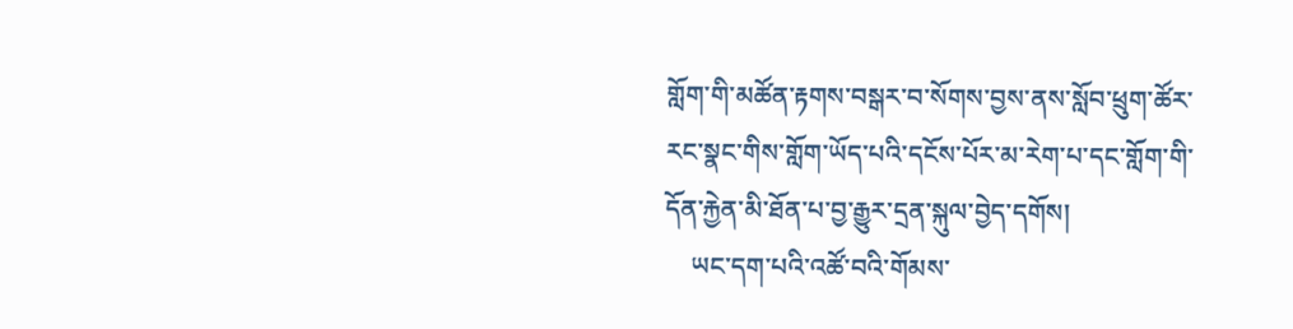གློག་གི་མཚོན་རྟགས་བསྒར་བ་སོགས་བྱས་ནས་སློབ་ཕྲུག་ཚོར་རང་སྣང་གིས་གློག་ཡོད་པའི་དངོས་པོར་མ་རེག་པ་དང་གློག་གི་དོན་རྐྱེན་མི་ཐོན་པ་བྱ་རྒྱུར་དྲན་སྐུལ་བྱེད་དགོས།
    ཡང་དག་པའི་འཚོ་བའི་གོམས་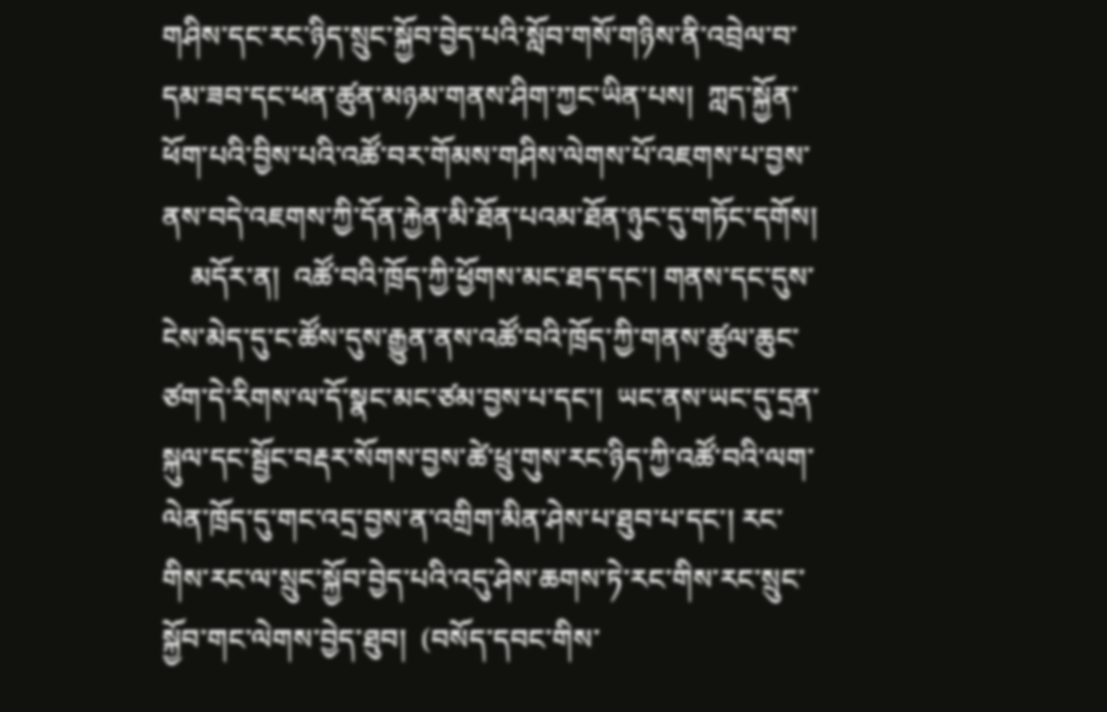གཤིས་དང་རང་ཉིད་སྲུང་སྐྱོབ་བྱེད་པའི་སློབ་གསོ་གཉིས་ནི་འབྲེལ་བ་དམ་ཟབ་དང་ཕན་ཚུན་མཉམ་གནས་ཤིག་ཀྱང་ཡིན་པས།  ཀླད་སྐྱོན་ཕོག་པའི་བྱིས་པའི་འཚོ་བར་གོམས་གཤིས་ལེགས་པོ་འཇགས་པ་བྱས་ནས་བདེ་འཇགས་ཀྱི་དོན་རྐྱེན་མི་ཐོན་པའམ་ཐོན་ཉུང་དུ་གཏོང་དགོས།
    མདོར་ན།  འཚོ་བའི་ཁྲོད་ཀྱི་ཕྱོགས་མང་ཐད་དང་། གནས་དང་དུས་ངེས་མེད་དུ་ང་ཚོས་དུས་རྒྱུན་ནས་འཚོ་བའི་ཁྲོད་ཀྱི་གནས་ཚུལ་ཆུང་ཙག་དེ་རིགས་ལ་དོ་སྣང་མང་ཙམ་བྱས་པ་དང་།  ཡང་ནས་ཡང་དུ་དྲན་སྐུལ་དང་སྦྱོང་བརྡར་སོགས་བྱས་ཚེ་ཕྲུ་གུས་རང་ཉིད་ཀྱི་འཚོ་བའི་ལག་ལེན་ཁྲོད་དུ་གང་འདྲ་བྱས་ན་འགྲིག་མིན་ཤེས་པ་ཐུབ་པ་དང་། རང་གིས་རང་ལ་སྲུང་སྐྱོབ་བྱེད་པའི་འདུ་ཤེས་ཆགས་ཏེ་རང་གིས་རང་སྲུང་སྐྱོབ་གང་ལེགས་བྱེད་ཐུབ།  (བསོད་དབང་གིས་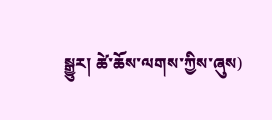སྒྱུར། ཚེ་ཆོས་ལགས་ཀྱིས་ཞུས)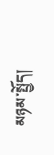མཉམ་སྤྱོད།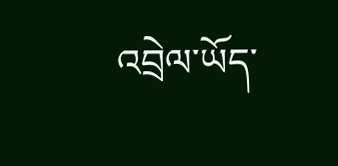འབྲེལ་ཡོད་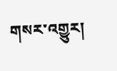གསར་འགྱུར།